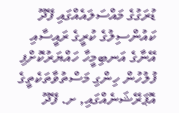ޑުރަގުގެ މައްސަލައެއްގައި ފޭދޫ ކައުންސިލުގެ ކުރީގެ ރައީސާއި އޭނާގެ އަނބިމީހާ ހައްޔަރުކޮށްފި
ފުލުހުން ހިންގި މަސްތުވާތަކެތީގެ އޮޕަރޭޝަނެއްގައި, ށ. ފޭދޫ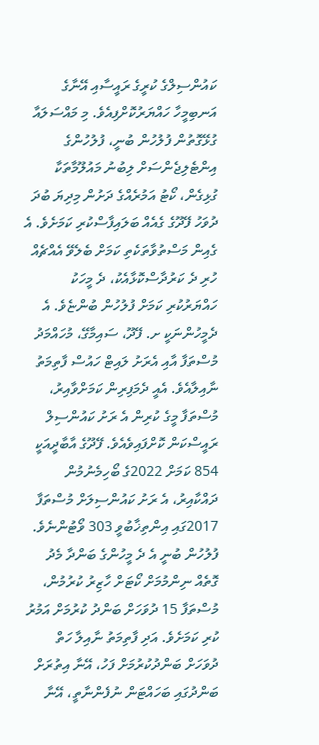ކައުންސިލްގެ ކުރީގެ ރައީސާއި އޭނާގެ އަނބިމީހާ ހައްޔަރުކޮށްފިއެވެ. މި މައްސަލައާ ގުޅޭގޮތުން ފުލުހުން ބުނީ، ފުލުހުންގެ އިންޓެލިޖެންސަށް ލިބުނު މައުލޫމާތަކާ ގުޅިގެން، ކޯޓު އަމުރެއްގެ ދަށުން މިދިޔަ ބުދަ ދުވަހު ފޭދޫގެ ގެއެއް ބަލައިފާސްކުރި ކަމަށެވެ. އެ ގެއިން މަސްތުވާތަކެތި ކަމަށް ބެލެވޭ އެއްޗެއް ހުރި ދެ ކަރުދާސްކޮޅާއެކު، ދެ މީހަކު ހައްޔަރުކުރި ކަމަށް ފުލުހުން ބުންޏެވެ. އެ ދެމީހުންނަކީ ށ. ފޭދޫ، ސައިމާގޭ، މުހައްމަދު މުސްތަފާ އާއި އެރަށު ލައިޓް ހައުސް ފާތިމަތު ނާއިލާއެވެ. އެއީ ދެމަފިރިން ކަމަށްވާއިރު، މުސްތަފާ މީގެ ކުރިން އެ ރަށު ކައުންސިލް ރައީސްކަން ކޮށްފައިވެއެވެ. ފޭދޫގެ އާބާދީއަކީ 854 ކަމަށް 2022ގެ ބޯހިމެނުމުން ދައްކާއިރު، އެ ރަށު ކައުންސިލަށް މުސްތަފާ 2017ގައި އިންތިޚާބުވީ 303 ވޯޓުންނެވެ. ފުލުހުން ބުނީ އެ ދެ މީހުންގެ ބަންދާ މެދު ގޮތެއް ނިންމުމަށް ކޯޓަށް ހާޒިރު ކުރުމުން، މުސްތަފާ 15 ދުވަހަށް ބަންދު ކުރުމަށް އަމުރު ކުރި ކަމަށެވެ. އަދި ފާތިމަތު ނާއިލާ ހަތް ދުވަހަށް ބަންދުކުރުމަށް ފަހު، އޭނާ އިތުރަށް ބަންދުގައި ބަހައްޓަން ނުފެންނާތީ، އޭނާ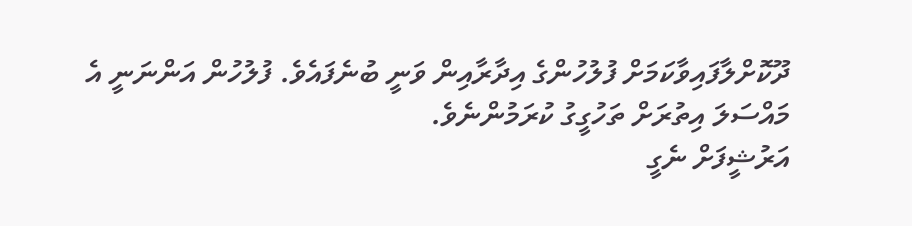ދޫކޮށްލާފައިވާކަމަށް ފުލުހުންގެ އިދާރާއިން ވަނީ ބުނެފައެވެ. ފުލުހުން އަންނަނީ އެ މައްސަލަ އިތުރަށް ތަހުގީގު ކުރަމުންނެވެ.
އަރުޝީފަށް ނެގީ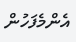އެންމެފަހުން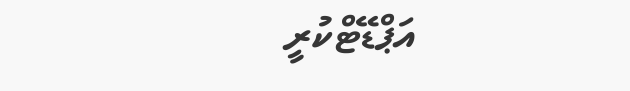އަޕްޑޭޓްކުރީ